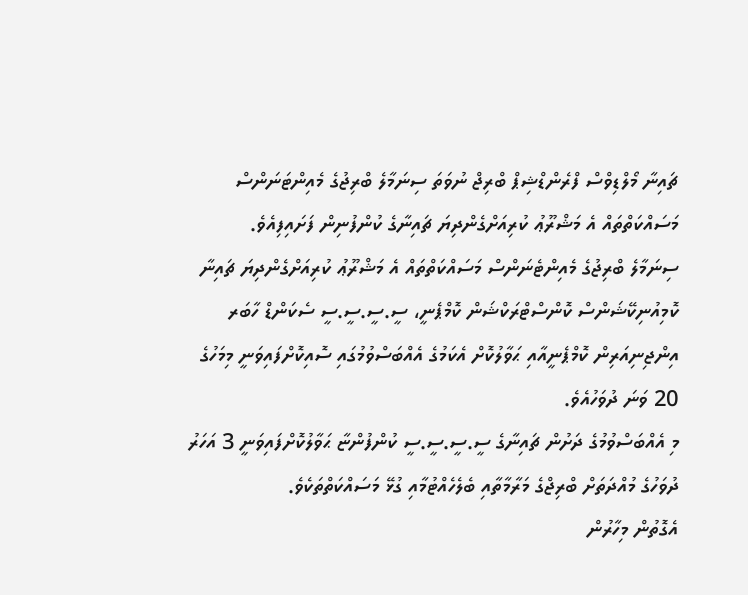ޗައިނާ މޯލްޑިވްސް ފްރެންޑްޝިޕް ބްރިޖް ނުވަތަ ސިނަމާލެ ބްރިޖުގެ މެއިންޓަނަންސް މަސައްކަތްތައް އެ މަޝްރޫޢު ކުރިއަށްގެންދިޔަ ޗައިނާގެ ކުންފުނިން ފަށައިފިއެވެ.
ސިނަމާލެ ބްރިޖުގެ މެއިންޓެނަންސް މަސައްކަތްތައް އެ މަޝްރޫޢު ކުރިއަށްގެންދިޔަ ޗައިނާ ކޮމިއުނިކޭޝަންސް ކޮންސްޓްރަކްޝަން ކޮމްޕެނީ، ސީ.ސީ.ސީ.ސީ ސެކަންޑް ހާބަރ އިންޖިނިއަރިން ކޮމްޕެނީއާއި ޙަވާލުކޮށް އެކަމުގެ އެއްބަސްވުމުގައި ސޮއިކޮށްފައިވަނީ މިމަހުގެ 20 ވަނަ ދުވަހުއެވެ.
މި އެއްބަސްވުމުގެ ދަށުން ޗައިނާގެ ސީ.ސީ.ސީ.ސީ ކުންފުންޏާ ޙަވާލުކޮށްފައިވަނީ 3 އަހަރު ދުވަހުގެ މުއްދަތަށް ބްރިޖްގެ މަރާމާތާއި ބެލެހެއްޓުމާއި ގުޅޭ މަސައްކަތްތަކެވެ.
އެގޮތުން މިހާރުން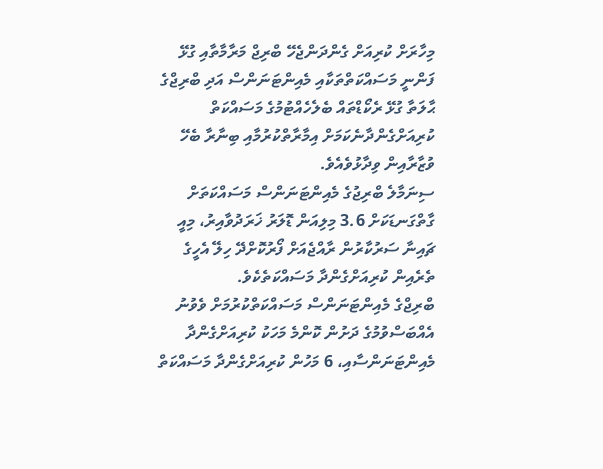މިހާރަށް ކުރިއަށް ގެންދަންޖެހޭ ބްރިޖް މަރާމާތާއި ގުޅޭ ފަންނީ މަސައްކަތްތަކާއި މެއިންޓަނަންސް އަދި ބްރިޖްގެ ޙާލަތާ ގުޅޭ ރެކޯޑްތައް ބެލެހެއްޓުމުގެ މަސައްކަތް ކުރިއަށްގެންދާނެކަމަށް އިމާރާތްކުރުމާއި ބިނާރާ ބެހޭ ވުޒާރާއިން ވިދާޅުވެއެވެ.
ސިނަމާލެ ބްރިޖުގެ މެއިންޓަނަންސް މަސައްކަތަށް ގާތްގަނޑަކަށް 3.6 މިލިއަން ޑޮލަރު ޚަރަދުވާއިރު، މިއީ ޗައިނާ ސަރުކާރުން ރާއްޖެއަށް ފޯރުކޮށްދޭ ހިލޭ އެހީގެ ތެރެއިން ކުރިއަށްގެންދާ މަސައްކަތެކެވެ.
ބްރިޖްގެ މެއިންޓަނަންސް މަސައްކަތްކުރުމަށް ވެވުނު އެއްބަސްވުމުގެ ދަށުން ކޮންމެ މަހަކު ކުރިއަށްގެންދާ މެއިންޓަނަންސާއި، 6 މަހުން ކުރިއަށްގެންދާ މަސައްކަތް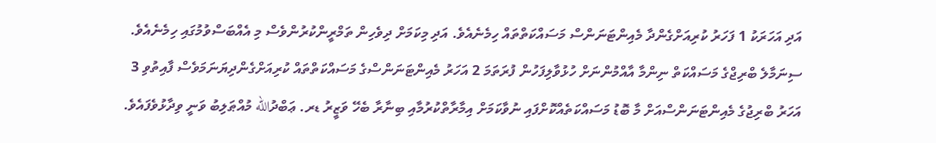އަދި އަހަރަކު 1 ފަހަރު ކުރިއަށްގެންދާ މެއިންޓަނަންސް މަސައްކަތްތައް ހިމެނެއެވެ. އަދި މިކަމަށް ދިވެހިން ތަމްރީންކުރުންވެސް މި އެއްބަސްވުމުގައި ހިމެނެއެވެ.
ސިނަމާލެ ބްރިޖްގެ މަސައްކަތް ނިންމާ އާއްމުންނަށް ހުޅުވާލިފަހުން ފުރަތަމަ 2 އަހަރު މެއިންޓަނަންސްގެ މަސައްކަތްތައް ކުރިއަށްގެންދިޔަނަމަވެސް ފާއިތުވި 3 އަހަރު ބްރިޖުގެ މެއިންޓަނަންސްއަށް މާ ބޮޑު މަސައްކަތެއްކޮށްފައި ނުވާކަމަށް އިމާރާތްކުރުމާއި ބިނާރާ ބެހޭ ވަޒީރު ޑރ. ޢަބްދުالله މުއްޠަލިބު ވަނީ ވިދާޅުވެފައެވެ.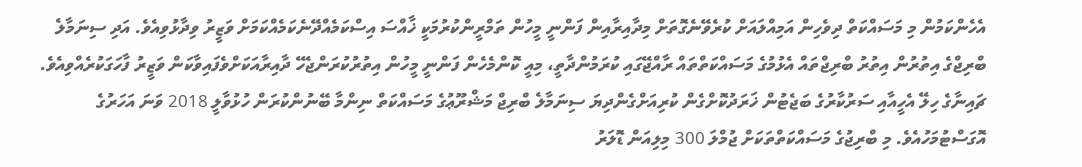އެހެންކަމުން މި މަސައްކަތް ދިވެހިން އަމިއްލައަށް ކުރެވޭނެގޮތަށް މިދާއިރާއިން ފަންނީ މީހުން ތަމްރީންކުރުމަކީ ޚާއްސަ އިސްކަމެއްދޭނެކަމެއްކަމަށް ވަޒީރު ވިދާޅުވިއެވެ. އަދި ސިނަމާލެ ބްރިޖްގެ އިތުރުން އިތުރު ބްރިޖްތައް އެޅުމުގެ މަސައްކަތްތައް ރާއްޖޭގައި ކުރަމުންދާތީ، މިއީ ކޮންމެހެން ފަންނީ މީހުން އިތުރުކުރަންޖެހޭ ދާއިރާއަކަށްވެފައިވާކަން ވަޒީރު ފާހަގަކުރެއްވިއެވެ.
ޗައިނާގެ ހިލޭ އެހީއާއި ސަރުކާރުގެ ބަޖެޓުން ޚަރަދުކޮށްގެން ކުރިއަށްގެންދިޔަ ސިނަމާލެ ބްރިޖް މަޝްރޫޢުގެ މަސައްކަތް ނިންމާ ބޭނުންކުރަން ހުޅުވާލީ 2018 ވަނަ އަހަރުގެ އޮގަސްޓުމަހުއެވެ. މި ބްރިޖުގެ މަސައްކަތްތަކަށް ޖުމްލަ 300 މިލިއަން ޑޮލަރު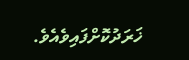ޚަރަދުކޮށްފައިވެއެވެ.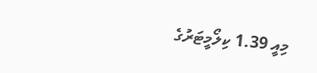މިއީ 1.39 ކިލޯމީޓަރުގެ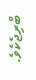ބްރިޖެކެވެ.